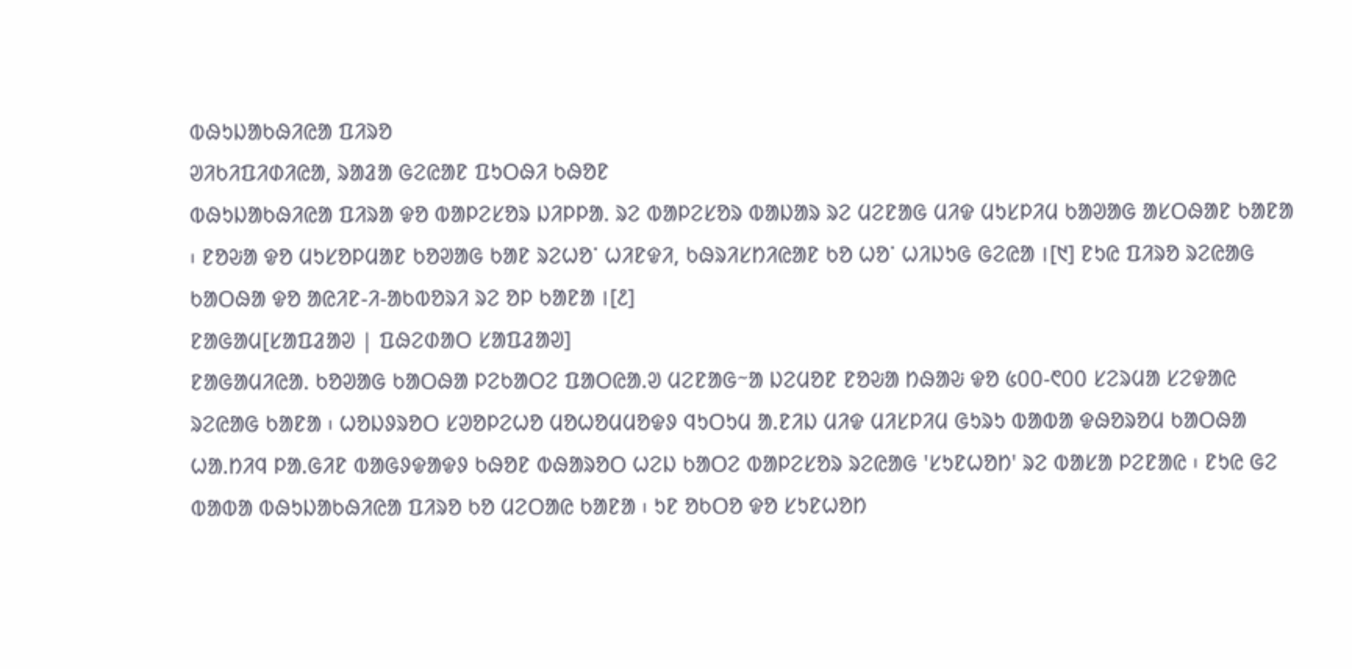ᱵᱷᱩᱡᱟᱠᱷᱤᱭᱟ ᱯᱤᱨᱚ
ᱣᱤᱠᱤᱯᱤᱰᱤᱭᱟ, ᱨᱟᱲᱟ ᱜᱮᱭᱟᱱ ᱯᱩᱛᱷᱤ ᱠᱷᱚᱱ
ᱵᱷᱩᱡᱟᱠᱷᱤᱭᱟ ᱯᱤᱨᱟ ᱫᱚ ᱵᱟᱞᱮᱥᱚᱨ ᱡᱤᱞᱞᱟ. ᱨᱮ ᱵᱟᱞᱮᱥᱚᱨ ᱵᱟᱡᱟᱨ ᱨᱮ ᱢᱮᱱᱟᱜ ᱢᱤᱫ ᱢᱩᱥᱞᱤᱢ ᱠᱟᱣᱟᱜ ᱟᱥᱛᱷᱟᱱ ᱠᱟᱱᱟ ᱾ ᱱᱚᱶᱟ ᱫᱚ ᱢᱩᱥᱚᱞᱢᱟᱱ ᱠᱚᱣᱟᱜ ᱠᱟᱱ ᱨᱮᱦᱚᱸ ᱦᱤᱱᱫᱤ, ᱠᱷᱨᱤᱥᱴᱤᱭᱟᱱ ᱠᱚ ᱦᱚᱸ ᱦᱤᱡᱩᱜ ᱜᱮᱭᱟ ।[᱑] ᱱᱩᱭ ᱯᱤᱨᱚ ᱨᱮᱭᱟᱜ ᱠᱟᱛᱷᱟ ᱫᱚ ᱟᱭᱤᱱ-ᱤ-ᱟᱠᱵᱚᱨᱤ ᱨᱮ ᱚᱞ ᱠᱟᱱᱟ ।[᱒]
ᱱᱟᱜᱟᱢ[ᱥᱟᱯᱲᱟᱣ | ᱯᱷᱮᱰᱟᱛ ᱥᱟᱯᱲᱟᱣ]
ᱱᱟᱜᱟᱢᱤᱭᱟ. ᱠᱚᱣᱟᱜ ᱠᱟᱛᱷᱟ ᱞᱮᱠᱟᱛᱮ ᱯᱟᱛᱭᱟ.ᱣ ᱢᱮᱱᱟᱜᱻᱟ ᱡᱮᱢᱚᱱ ᱱᱚᱶᱟ ᱴᱷᱟᱶ ᱫᱚ ᱕᱐᱐-᱖᱐᱐ ᱥᱮᱨᱢᱟ ᱥᱮᱫᱟᱭ ᱨᱮᱭᱟᱜ ᱠᱟᱱᱟ ᱾ ᱦᱚᱡᱽᱨᱚᱛ ᱥᱣᱚᱞᱮᱦᱚ ᱢᱚᱦᱚᱢᱢᱚᱫᱽ ᱧᱩᱛᱩᱢ ᱟ.ᱱᱤᱡ ᱢᱤᱫ ᱢᱤᱥᱞᱤᱢ ᱜᱩᱨᱩ ᱵᱟᱵᱟ ᱫᱷᱚᱨᱚᱢ ᱠᱟᱛᱷᱟ ᱦᱟ.ᱴᱤᱧ ᱞᱟ.ᱜᱤᱱ ᱵᱟᱜᱽᱫᱟᱫᱽ ᱠᱷᱚᱱ ᱵᱷᱟᱨᱚᱛ ᱦᱮᱡ ᱠᱟᱛᱮ ᱵᱟᱞᱮᱥᱚᱨ ᱨᱮᱭᱟᱜ 'ᱥᱩᱱᱦᱚᱴ' ᱨᱮ ᱵᱟᱥᱟ ᱞᱮᱱᱟᱭ ᱾ ᱱᱩᱭ ᱜᱮ ᱵᱟᱵᱟ ᱵᱷᱩᱡᱟᱠᱷᱤᱭᱟ ᱯᱤᱨᱚ ᱠᱚ ᱢᱮᱛᱟᱭ ᱠᱟᱱᱟ ᱾ ᱩᱱ ᱚᱠᱛᱚ ᱫᱚ ᱥᱩᱱᱦᱚᱴ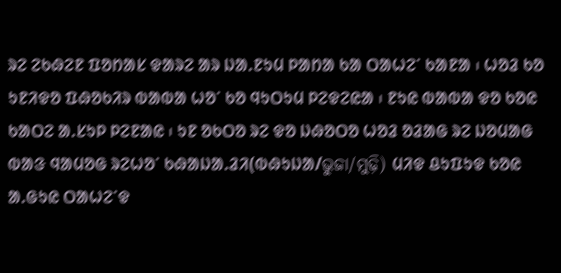ᱨᱮ ᱮᱠᱷᱮᱱ ᱯᱚᱴᱟᱥ ᱫᱟᱨᱮ ᱟᱨ ᱡᱟ.ᱱᱩᱢ ᱞᱟᱴᱟ ᱠᱟ ᱛᱟᱦᱮᱸ ᱠᱟᱱᱟ ᱾ ᱦᱚᱲ ᱠᱚ ᱩᱱᱤᱫᱚ ᱯᱷᱚᱠᱤᱨ ᱵᱟᱵᱟ ᱦᱚᱸ ᱠᱚ ᱧᱩᱛᱩᱢ ᱞᱮᱫᱮᱭᱟ ᱾ ᱱᱩᱭ ᱵᱟᱵᱟ ᱫᱚ ᱠᱚᱭ ᱠᱟᱛᱮ ᱟ.ᱥᱩᱞ ᱞᱮᱱᱟᱭ ᱾ ᱩᱱ ᱚᱠᱛᱚ ᱨᱮ ᱫᱚ ᱡᱷᱚᱛᱚ ᱦᱚᱲ ᱚᱲᱟᱜ ᱨᱮ ᱡᱚᱢᱟᱜ ᱵᱟᱝ ᱧᱟᱢᱚᱜ ᱨᱮᱦᱚᱸ ᱠᱷᱟᱡᱟ.ᱲᱤ(ᱵᱷᱩᱡᱟ/ଭୁଜା/ମୁଢ଼ି) ᱢᱤᱫ ᱪᱩᱯᱩᱫ ᱠᱚᱭ ᱟ.ᱜᱩᱭ ᱛᱟᱦᱮᱸᱫ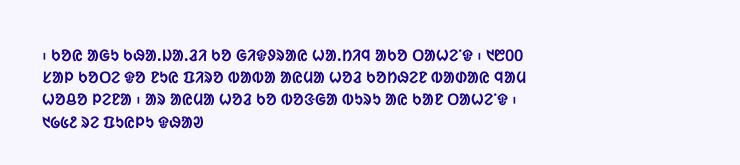᱾ ᱠᱚᱭ ᱟᱜᱩ ᱠᱷᱟ.ᱡᱟ.ᱲᱤ ᱠᱚ ᱜᱤᱫᱽᱨᱟᱭ ᱦᱟ.ᱴᱤᱧ ᱟᱠᱚ ᱛᱟᱦᱮᱸᱫ ᱾ ᱑᱘᱐᱐ ᱥᱟᱞ ᱠᱚᱛᱮ ᱫᱚ ᱱᱩᱭ ᱯᱤᱨᱚ ᱵᱟᱵᱟ ᱟᱭᱢᱟ ᱦᱚᱲ ᱠᱚᱴᱷᱮᱱ ᱵᱟᱰᱟᱭ ᱧᱟᱢ ᱦᱚᱪᱚ ᱞᱮᱱᱟ ᱾ ᱟᱨ ᱟᱭᱢᱟ ᱦᱚᱲ ᱠᱚ ᱵᱚᱝᱜᱟ ᱵᱩᱨᱩ ᱟᱭ ᱠᱟᱱ ᱛᱟᱦᱮᱸᱫ ᱾ ᱑᱙᱕᱒ ᱨᱮ ᱯᱩᱭᱞᱩ ᱫᱷᱟᱣ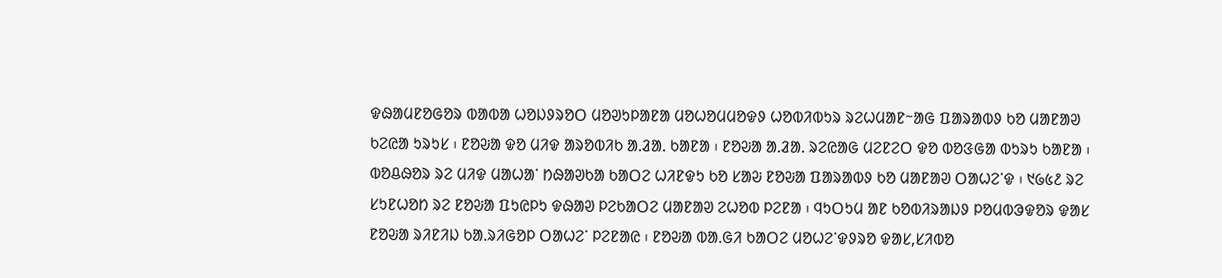ᱫᱷᱟᱢᱱᱚᱜᱚᱨ ᱵᱟᱵᱟ ᱦᱚᱡᱽᱨᱚᱛ ᱢᱚᱣᱩᱞᱟᱱᱟ ᱢᱚᱦᱚᱢᱢᱚᱫᱽ ᱦᱚᱵᱤᱵᱩᱨ ᱨᱮᱦᱢᱟᱱᱻᱟᱜ ᱯᱟᱨᱟᱵᱽ ᱠᱚ ᱢᱟᱱᱟᱣ ᱠᱮᱭᱟ ᱩᱨᱩᱥ ᱾ ᱱᱚᱶᱟ ᱫᱚ ᱢᱤᱫ ᱟᱨᱚᱵᱤᱠ ᱟ.ᱲᱟ. ᱠᱟᱱᱟ ᱾ ᱱᱚᱶᱟ ᱟ.ᱲᱟ. ᱨᱮᱭᱟᱜ ᱢᱮᱱᱮᱛ ᱫᱚ ᱵᱚᱝᱜᱟ ᱵᱩᱨᱩ ᱠᱟᱱᱟ ᱾ ᱵᱚᱪᱷᱚᱨ ᱨᱮ ᱢᱤᱫ ᱢᱟᱦᱟᱸ ᱴᱷᱟᱣᱠᱟ ᱠᱟᱛᱮ ᱦᱤᱱᱫᱩ ᱠᱚ ᱥᱟᱶ ᱱᱚᱶᱟ ᱯᱟᱨᱟᱵᱽ ᱠᱚ ᱢᱟᱱᱟᱣ ᱛᱟᱦᱮᱸᱫ ᱾ ᱑᱙᱕᱒ ᱨᱮ ᱥᱩᱱᱦᱚᱴ ᱨᱮ ᱱᱚᱶᱟ ᱯᱩᱭᱞᱩ ᱫᱷᱟᱣ ᱞᱮᱠᱟᱛᱮ ᱢᱟᱱᱟᱣ ᱮᱦᱚᱵ ᱞᱮᱱᱟ ᱾ ᱧᱩᱛᱩᱢ ᱟᱱ ᱠᱚᱵᱤᱨᱟᱡᱽ ᱞᱚᱢᱵᱳᱫᱚᱨ ᱫᱟᱥ ᱱᱚᱶᱟ ᱨᱤᱱᱤᱡ ᱠᱟ.ᱨᱤᱜᱚᱞ ᱛᱟᱦᱮᱸ ᱞᱮᱱᱟᱭ ᱾ ᱱᱚᱶᱟ ᱵᱟ.ᱜᱤ ᱠᱟᱛᱮ ᱢᱚᱦᱮᱸᱫᱽᱨᱚ ᱫᱟᱥ,ᱥᱤᱵᱚ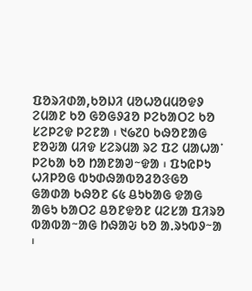ᱯᱚᱨᱤᱰᱟ,ᱠᱚᱡᱤ ᱢᱚᱦᱚᱢᱢᱚᱫᱽ ᱮᱢᱟᱱ ᱠᱚ ᱜᱚᱜᱽᱲᱚ ᱞᱮᱠᱟᱛᱮ ᱠᱚ ᱥᱮᱞᱮᱫ ᱞᱮᱱᱟ ᱾ ᱑᱙᱗᱐ ᱠᱷᱚᱱᱟᱜ ᱱᱚᱶᱟ ᱢᱤᱫ ᱥᱮᱨᱢᱟ ᱨᱮ ᱯᱮ ᱢᱟᱦᱟᱸ ᱞᱮᱠᱟ ᱠᱚ ᱴᱟᱱᱟᱣᱻᱫᱟ ᱾ ᱯᱩᱭᱞᱩ ᱦᱤᱞᱚᱜ ᱵᱩᱰᱷᱟᱵᱚᱲᱚᱝᱜᱚ ᱜᱟᱰᱟ ᱠᱷᱚᱱ ᱔᱕ ᱪᱩᱠᱟᱜ ᱫᱟᱜ ᱟᱜᱩ ᱠᱟᱛᱮ ᱪᱚᱱᱫᱚᱱ ᱢᱮᱥᱟ ᱯᱤᱨᱚ ᱵᱟᱵᱟᱻᱟᱜ ᱴᱷᱟᱶ ᱠᱚ ᱟ.ᱨᱩᱵᱽᱻᱟ ᱾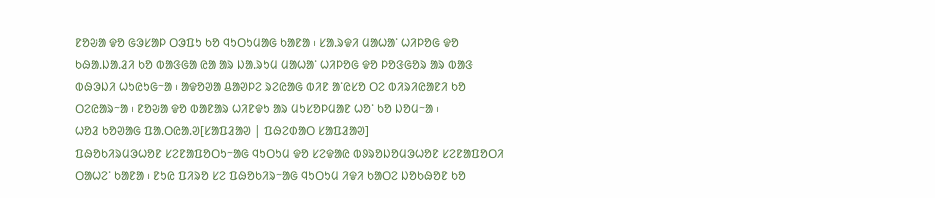ᱱᱚᱶᱟ ᱫᱚ ᱜᱳᱥᱟᱞ ᱛᱳᱯᱩ ᱠᱚ ᱧᱩᱛᱩᱢᱟᱜ ᱠᱟᱱᱟ ᱾ ᱥᱟ.ᱨᱫᱤ ᱢᱟᱦᱟᱸ ᱦᱤᱞᱚᱜ ᱫᱚ ᱠᱷᱟ.ᱡᱟ.ᱲᱤ ᱠᱚ ᱵᱟᱝᱜᱟ ᱭᱟ ᱟᱨ ᱡᱟ.ᱨᱩᱢ ᱢᱟᱦᱟᱸ ᱦᱤᱞᱚᱜ ᱫᱚ ᱞᱚᱝᱜᱚᱨ ᱟᱨ ᱵᱟᱝ ᱵᱷᱳᱡᱤ ᱦᱩᱭᱩᱜᱻᱟ ᱾ ᱟᱫᱚᱣᱟ ᱪᱟᱣᱞᱮ ᱨᱮᱭᱟᱜ ᱵᱤᱱ ᱟᱸᱭᱥᱚ ᱛᱮ ᱵᱤᱨᱤᱭᱟᱱᱤ ᱠᱚ ᱛᱮᱭᱟᱨᱻᱟ ᱾ ᱱᱚᱶᱟ ᱫᱚ ᱵᱟᱱᱟᱨ ᱦᱤᱱᱫᱩ ᱟᱨ ᱢᱩᱥᱚᱞᱢᱟᱱ ᱦᱚᱸ ᱠᱚ ᱡᱚᱢᱻᱟ ᱾
ᱦᱚᱲ ᱠᱚᱣᱟᱜ ᱯᱟ.ᱛᱭᱟ.ᱣ[ᱥᱟᱯᱲᱟᱣ | ᱯᱷᱮᱰᱟᱛ ᱥᱟᱯᱲᱟᱣ]
ᱯᱷᱚᱠᱤᱨᱢᱳᱦᱚᱱ ᱥᱮᱱᱟᱯᱚᱛᱩᱻᱟᱜ ᱧᱩᱛᱩᱢ ᱫᱚ ᱥᱮᱫᱟᱭ ᱵᱽᱨᱚᱡᱚᱢᱳᱦᱚᱱ ᱥᱮᱱᱟᱯᱚᱛᱤ ᱛᱟᱦᱮᱸ ᱠᱟᱱᱟ ᱾ ᱱᱩᱭ ᱯᱤᱨᱚ ᱥᱮ ᱯᱷᱚᱠᱤᱨᱻᱟᱜ ᱧᱩᱛᱩᱢ ᱤᱫᱤ ᱠᱟᱛᱮ ᱡᱚᱠᱷᱚᱱ ᱠᱚ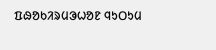ᱯᱷᱚᱠᱤᱨᱢᱳᱦᱚᱱ ᱧᱩᱛᱩᱢ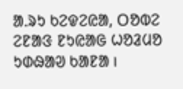ᱟ.ᱨᱩ ᱠᱮᱫᱮᱭᱟ, ᱛᱚᱵᱮ ᱮᱱᱟᱝ ᱱᱩᱭᱟᱜ ᱦᱚᱲᱢᱚ ᱩᱰᱷᱟᱣ ᱠᱟᱱᱟ ।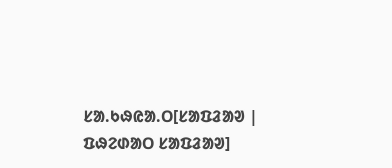ᱥᱟ.ᱠᱷᱭᱟ.ᱛ[ᱥᱟᱯᱲᱟᱣ | ᱯᱷᱮᱰᱟᱛ ᱥᱟᱯᱲᱟᱣ]